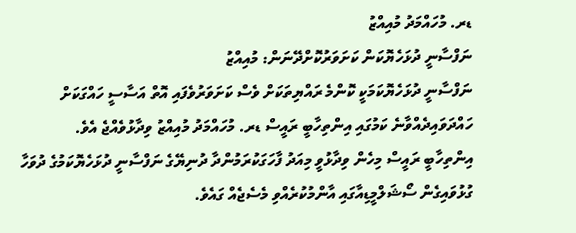ޑރ. މުހައްމަދު މުއިއްޒު
ނަފްސާނީ ދުޅަހެޔޮކަން ކަށަވަރުކޮށްދޭނަން: މުއިއްޒު
ނަފްސާނީ ދުޅަހެޔޮކަމަކީ ކޮންމެ ރައްޔިތަކަށް ވެސް ކަށަވަރުވެފައި އޮތް އަސާސީ ހައްގަކަށް ހައްދަވައިދެއްވާނެ ކަމުގައި އިންތިހާބީ ރައީސް ޑރ. މުހައްމަދު މުއިއްޒު ވިދާޅުވެއްޖެ އެވެ.
އިންތިހާބީ ރައީސް މިހެން ވިދާޅުވީ މިއަދު ފާހަގަކުރަމުންދާ ދުނިޔޭގެ ނަފްސާނީ ދުޅަހެޔޮކަމުގެ ދުވަހާ ގުޅުވައިގެން ސޯޝަލްމީޑިއާގައި އާންމުކުރެއްވި މެސެޖެއް ގައެވެ.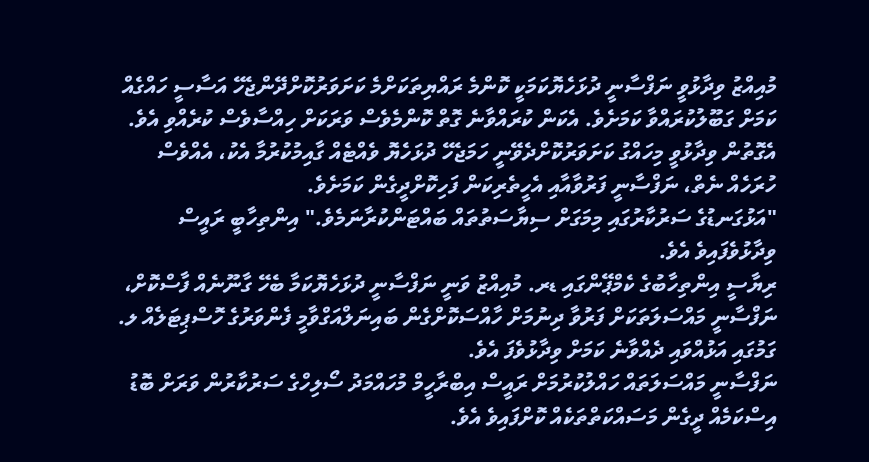މުއިއްޒު ވިދާޅުވީ ނަފްސާނީ ދުޅަހެޔޮކަމަކީ ކޮންމެ ރައްޔިތަކަށްމެ ކަށަވަރުކޮށްދޭންޖެހޭ އަސާސީ ހައްގެއް ކަމަށް ގަބޫލުކުރައްވާ ކަމަށެވެ. އެކަން ކުރައްވާނެ ގޮތް ކޮންމެވެސް ވަރަކަށް ހިއްސާވެސް ކުރެއްވި އެވެ. އެގޮތުން ވިދާޅުވީ މިހައްގު ކަށަވަރުކޮށްދެވޭނީ ހަމަޖެހޭ ދުޅަހެޔޮ ވެއްޓެއް ގާއިމުކުރުމާ އެކު، އެއްވެސް ހުރަހެއް ނެތް، ނަފްސާނީ ފަރުވާއާއި އެހީތެރިކަން ފަހިކޮށްދީގެން ކަމަށެވެ.
"އަޅުގަނޑުގެ ސަރުކާރުގައި މިމަގަށް ސިޔާސަތުތައް ބައްޓަންކުރާނަމެވެ." އިންތިހާބީ ރައީސް ވިދާޅުވެފައިވެ އެވެ.
ރިޔާސީ އިންތިހާބުގެ ކެމްޕޭންގައި ޑރ. މުއިއްޒު ވަނީ ނަފްސާނީ ދުޅަހެޔޮކަމާ ބެހޭ ގާނޫނެއް ފާސްކޮށް، ނަފްސާނީ މައްސަލަތަކަށް ފަރުވާ ދިނުމަށް ހާއްސަކޮށްގެން ބައިނަލްއަގްވާމީ ފެންވަރުގެ ހޮސްޕިޓަލެއް ލ. ގަމުގައި އަޅުއްވައި ދެއްވާނެ ކަމަށް ވިދާޅުވެފަ އެވެ.
ނަފްސާނީ މައްސަލަތައް ހައްލުކުރުމަށް ރައީސް އިބްރާހީމް މުހައްމަދު ސޯލިހްގެ ސަރުކާރުން ވަރަށް ބޮޑު އިސްކަމެއް ދީގެން މަސައްކަތްތަކެއް ކޮށްފައިވެ އެވެ.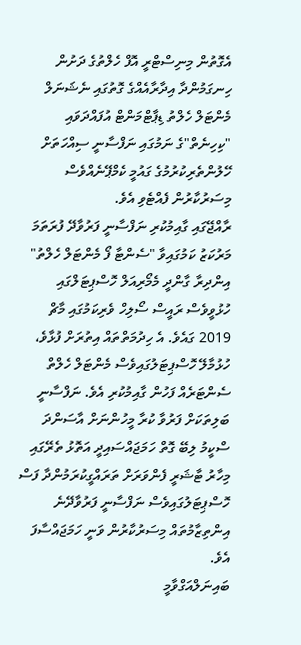އެގޮތުން މިނިސްޓްރީ އޮފް ހެލްތުގެ ދަށުން ހިނގަމުންދާ އިދާރާއެއްގެ ގޮތުގައި ނެޝަނަލް މެންޓަލް ހެލްތު ޑިޕާޓްމަންޓް އުފައްދަވައި "ކިހިނެތް"ގެ ނަމުގައި ނަފްސާނީ ސިއްހަތަށް ހޭލުންތެރިކުރުމުގެ ގައުމީ ކެމްޕޭނެއްވެސް މިސަރުކާރުން ފެއްޓެވި އެވެ.
ރާއްޖޭގައި ގާއިމުކުރި ނަފްސާނީ ފަރުވާދޭ ފުރަތަމަ މަރުކަޒު ކަމުގައިވާ "ސެންޓާ ފޯ މެންޓަލް ހެލްތު" އިންދިރާ ގާންދީ މެމޯރިއަލް ހޮސްޕިޓަލްގައި ހުޅުވީވެސް ރައީސް ސޯލިހް ވެރިކަމުގައި މާޗް 2019 ގައެވެ. އެ ހިދުމަތްތައް އިތުރަށް ފުޅާވެ، ހުޅުމާލޭ ހޮސްޕިޓަލުގައިވެސް މެންޓަލް ހެލްތް ސެންޓަރެއް ފަހުން ގާއިމުކުރި އެވެ. ނަފްސާނީ ބަލިތަކަށް ފަރުވާ ކުރާ މީހުންނަށް އާސަންދަ ސްކީމު ލިބޭ ގޮތް ހަމަޖައްސައިދީ އަތޮޅު ތެރޭގައި މިހާރު ޓާޝަރީ ފެންވަރަށް ތަރައްގީކުރަމުންދާ ފަސް ހޮސްޕިޓަލުގައިވެސް ނަފްސާނީ ފަރުވާދޭނެ އިންތިޒާމުތައް މިސަރުކާރުން ވަނީ ހަމަޖައްސާފަ އެވެ.
ބައިނަލްއަގްވާމީ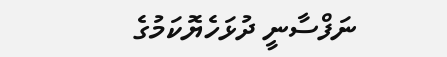ނަފްސާނީ ދުޅަހެޔޮކަމުގެ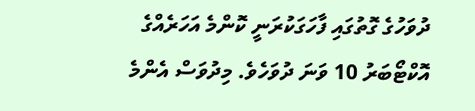ދުވަހުގެ ގޮތުގައި ފާހަގަކުރަނީ ކޮންމެ އަހަރެއްގެ އޮކްޓޯބަރު 10 ވަނަ ދުވަހެވެ. މިދުވަސް އެންމެ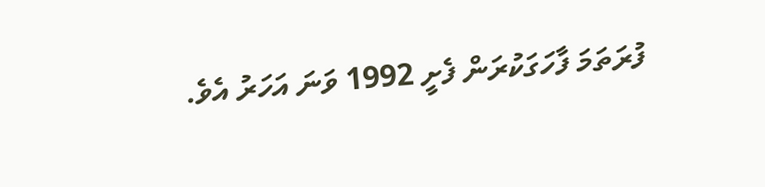ފުރަތަމަ ފާހަގަކުރަން ފެށީ 1992 ވަނަ އަހަރު އެވެ.